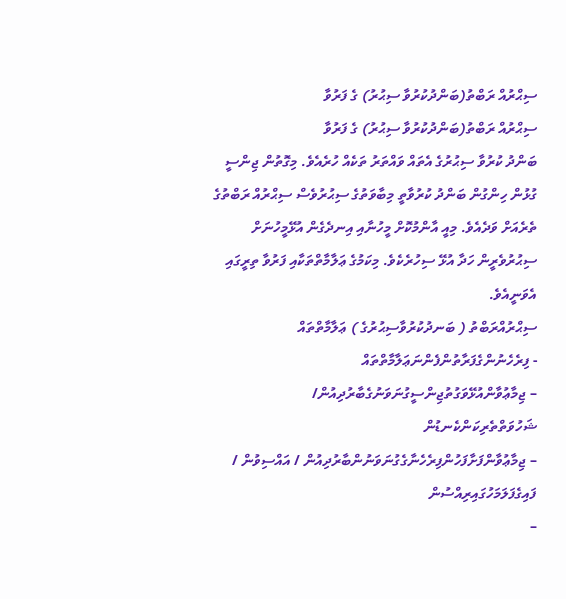ސިޙްރުއް ރަބްތު(ބަންދުކުރުވާ ސިޙުރު) ގެ ފަރުވާ
ސިޙްރުއް ރަބްތު(ބަންދުކުރުވާ ސިޙުރު) ގެ ފަރުވާ
ބަންދު ކުރުވާ ސިޙުރުގެ އެތައް ވައްތަރު ތަކެއް ހުރެއެވެ. މިގޮތުން ޖިންސީ ގުޅުން ހިންގުން ބަންދު ކުރުވާތީ މިބާވަތުގެ ސިޙުރުވެސް ސިޙްރުއް ރަބްތުގެ ތެރެއަށް ވަދެއެވެ. މިއީ އާންމުކޮށް މީހުނާއި އިނދެގެން އުޅޭމީހުނަށް ސިޙުރުވެރީން ހަދާ އުޅޭ ސިހުރެކެވެ. މިކަމުގެ ޢަލާމާތްތަކާއި ފަރުވާ ތިރީގައި އެވަނީއެވެ.
ސިޙްރުއްރަބްތު ( ބަނދުކުރުވާސިޙުރުގެ ) ޢަލާމާތްތައް
- ފިރެހެނުންގެފަރާތުންފެންނަޢަލާމާތްތައް
– ޖިމާޢުވާންއުޅޭވަގުތުޖިންސީގުނަވަނުގެބާރުދިއުން/ ޝަހުވަތްތެރިކަންކެނޑުން
– ޖިމާޢުވާންފަށާފަހުންފިރެހެނާގެގުނަވަނުންބާރުދިއުން / އައްސިވުން / ފައިގެފަލަމަހުގައިރިއްސުން
–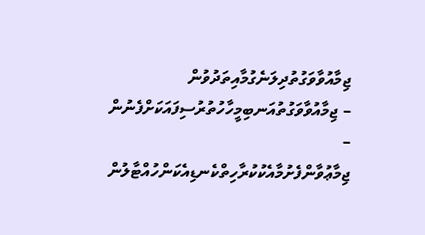ޖިމާއުވާވަގުތުދިލަނެގުމާއިތަދުވުން
– ޖިމާއުވާވަގުތުއަނބިމީހާހުތުރުސިފައަކަށްފެނުން
– ޖިމާޢުވާންފެށުމާއެކުކުރާހިތްކެނޑިއެކަންހުއްޓާލުން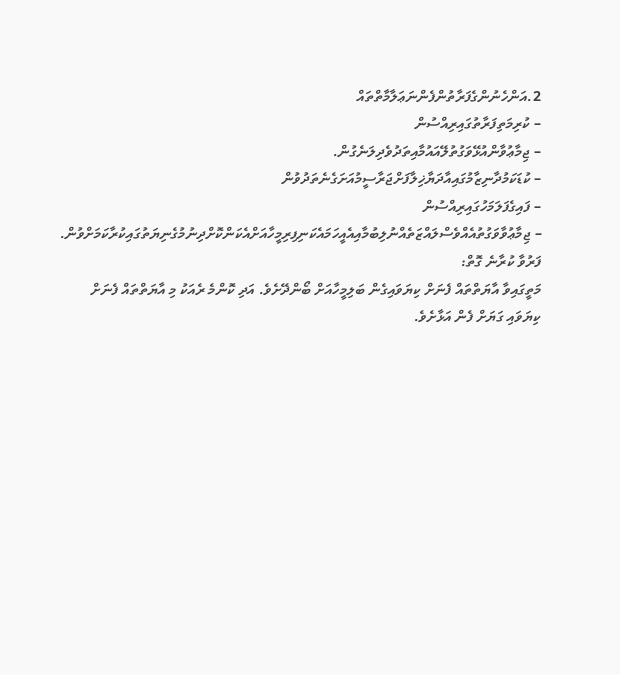2.އަންހެނުންގެފަރާތުންފެންނަޢަލާމާތްތައް
– ކުރިމަތިފަރާތުގައިރިއްސުން
– ޖިމާޢުވާންއުޅޭވަގުތުލޭއައުމާއިތަދުވެދިލަނެގުން.
– ކުޑަކަމުދާނިޒާމުގައިއާދަޔާޚިލާފަށްޖަރާސީމުއަށަގެނެތަދުވުން
– ފައިގެފަލަމަހުގައިރިއްސުން
– ޖިމާޢުވާވަގުތުއެއްވެސްލައްޒަތެއްނުލިބުމާއިއެއީހަމައެކަނިފިރިމީހާއަށްއެކަންކޮށްދިނުމުގެނިޔަތުގައިކުރާކަމަށްވުން.
ފަރުވާ ކުރާނެ ގޮތް:
މަތީގައިވާ އާޔަތްތައް ފެނަށް ކިޔަވައިގެން ބަލިމީހާއަށް ބޯންދޭށެވެ. އަދި ކޮންމެ ރެއަކު މި އާޔަތްތައް ފެނަށް ކިޔަވައި ގަޔަށް ފެން އަޅާށެވެ.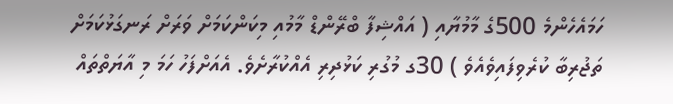ހަމައެހެންމެ 500ގެ މާމުޔާއި ( އައްޝިފާ ބްރޭންޑް މާމުއި މިކަންކަމަށް ވަރަށް ރަނގަޅުކަމަށް ތަޖުރިބާ ކުރެވިފައިވެއެވެ ) 30ގ މުގުރި ކަޅުދިރި އެއްކުރާށެވެ. އެއަށްފަހު ހަމަ މި އާޔަތްތައް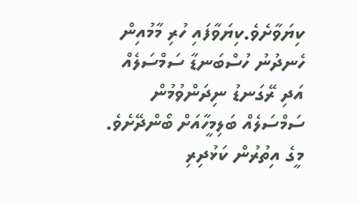ކިޔަވާށެވެ.ކިޔަވާފައި ހުރި މާމުއިން ހެނދުނު ހުސްބަނޑާ ސަމްސަލެއް އަދި ރޭގަނޑު ނިދަންވުމުން ސަމްސަލެއް ބަލިމީހާއަށް ބޯންދޭށެވެ.
މީގެ އިތުރުން ކަޅުދިރި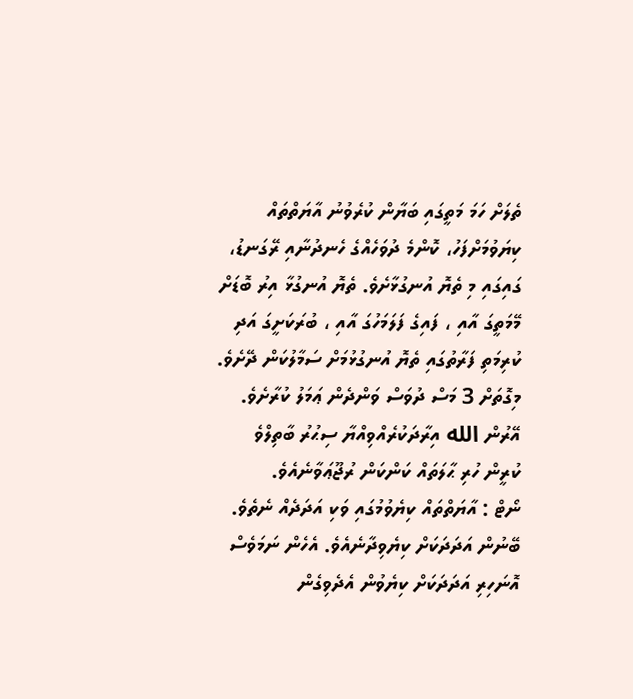ތެލަށް ހަމަ މަތީގައި ބަޔާން ކުރެވުނު އާޔަތްތައް ކިޔަވުމަށްފަހު، ކޮންމެ ދުވަހެއްގެ ހެނދުނާއި ރޭގަނޑު، ގައިގައި މި ތެޔޮ އުނގުޅާށެވެ. ތެޔޮ އުނގުޅާ އިރު ބޮޑަށް މޭމަތީގަ އާއި ، ފައިގެ ފަލަމަހުގަ އާއި ، ބުރަކަށީގަ އަދި ކުރިމަތި ފަރާތުގައި ތެޔޮ އުނގުޅުމަށް ސަމާލުކަން ދޭށެވެ. މިގޮތަށް 3 މަސް ދުވަސް ވަންދެން ޢަމަލު ކުރާށެވެ. އޭރުން الله އިރާދަކުރެއްވިއްޔާ ސިޙުރު ބާތިލްވެ ކުރީން ހުރި ޙާލަތައް ކަންކަން ރުޖޫޢަވާނެއެވެ.
ނޯޓް : އާޔަތްތައް ކިޔެވުމުގައި ވަކި އަދަދެއް ނެތެވެ. ބޭނުން އަދަދަކަށް ކިޔެވިދާނެއެވެ. އެހެން ނަމަވެސް އޮނަހިރި އަދަދަކަށް ކިޔެވުން އެދެވިގެން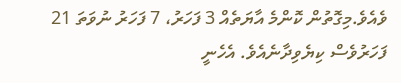ވެއެވެ.މިގޮތުން ކޮންމެ އާޔަތެއް 3 ފަހަރު، 7 ފަހަރު ނުވަތަ 21 ފަހަރުވެސް ކިޔެވިދާނެއެވެ. އެހެނީ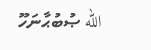الله ޞުބުޙާނަހޫ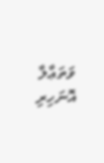ވަތަޢާލާ އޮނަހިރި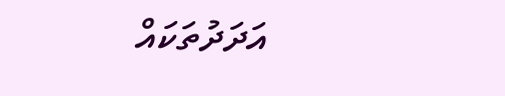އަދަދުތަކައް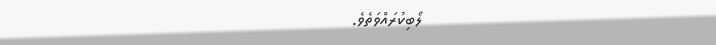ލޯބިކުރައްވަތެވެ.